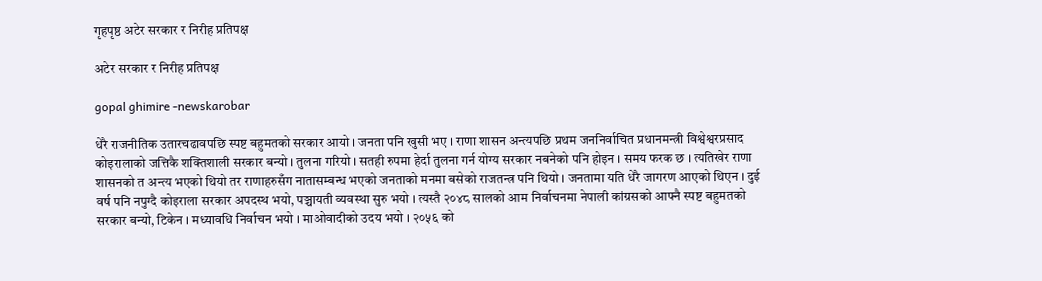गृहपृष्ठ अटेर सरकार र निरीह प्रतिपक्ष

अटेर सरकार र निरीह प्रतिपक्ष

gopal ghimire -newskarobar

धेरै राजनीतिक उतारचढावपछि स्पष्ट बहुमतको सरकार आयो । जनता पनि खुसी भए । राणा शासन अन्त्यपछि प्रथम जननिर्वाचित प्रधानमन्त्री विश्वेश्वरप्रसाद कोइरालाको जत्तिकै शक्तिशाली सरकार बन्यो । तुलना गरियो । सतही रुपमा हेर्दा तुलना गर्न योग्य सरकार नबनेको पनि होइन । समय फरक छ । त्यतिखेर राणा शासनको त अन्त्य भएको थियो तर राणाहरुसँग नातासम्बन्ध भएको जनताको मनमा बसेको राजतन्त्र पनि थियो । जनतामा यति धेरै जागरण आएको थिएन । दुई वर्ष पनि नपुग्दै कोइराला सरकार अपदस्थ भयो, पञ्चायती व्यवस्था सुरु भयो । त्यस्तै २०४८ सालको आम निर्वाचनमा नेपाली कांग्रसको आफ्नै स्पष्ट बहुमतको सरकार बन्यो, टिकेन । मध्यावधि निर्वाचन भयो । माओवादीको उदय भयो । २०५६ को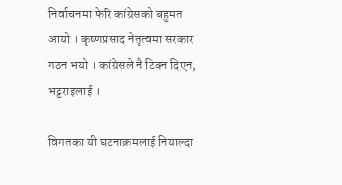निर्वाचनमा फेरि कांग्रेसको बहुमत आयो । कृष्णप्रसाद नेतृत्वमा सरकार गठन भयो । कांग्रेसले नै टिक्न दिएन, भट्टराइलाई ।

विगतका यी घटनाक्रमलाई नियाल्दा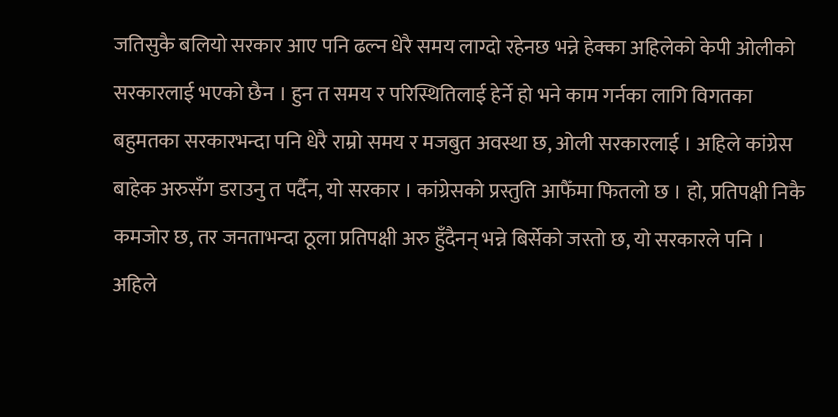जतिसुकै बलियो सरकार आए पनि ढल्न धेरै समय लाग्दो रहेनछ भन्ने हेक्का अहिलेको केपी ओलीको सरकारलाई भएको छैन । हुन त समय र परिस्थितिलाई हेर्ने हो भने काम गर्नका लागि विगतका बहुमतका सरकारभन्दा पनि धेरै राम्रो समय र मजबुत अवस्था छ, ओली सरकारलाई । अहिले कांग्रेस बाहेक अरुसँग डराउनु त पर्दैन, यो सरकार । कांग्रेसको प्रस्तुति आफैँमा फितलो छ । हो, प्रतिपक्षी निकै कमजोर छ, तर जनताभन्दा ठूला प्रतिपक्षी अरु हुँदैनन् भन्ने बिर्सेको जस्तो छ, यो सरकारले पनि । अहिले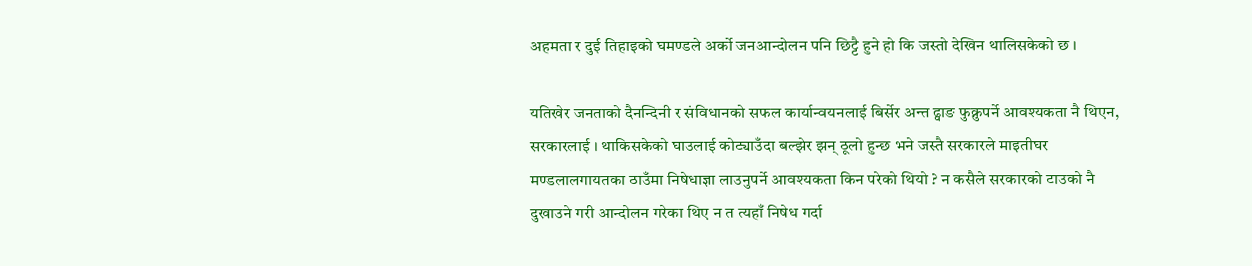अहमता र दुई तिहाइको घमण्डले अर्को जनआन्दोलन पनि छिट्टै हुने हो कि जस्तो देखिन थालिसकेको छ ।

यतिखेर जनताको दैनन्दिनी र संविधानको सफल कार्यान्वयनलाई बिर्सेर अन्त ढ्वाङ फुक्नुपर्ने आवश्यकता नै थिएन, सरकारलाई । थाकिसकेको घाउलाई कोट्याउँदा बल्झेर झन् ठूलो हुन्छ भने जस्तै सरकारले माइतीघर मण्डलालगायतका ठाउँमा निषेधाज्ञा लाउनुपर्ने आवश्यकता किन परेको थियो ? न कसैले सरकारको टाउको नै दुखाउने गरी आन्दोलन गरेका थिए न त त्यहाँ निषेध गर्दा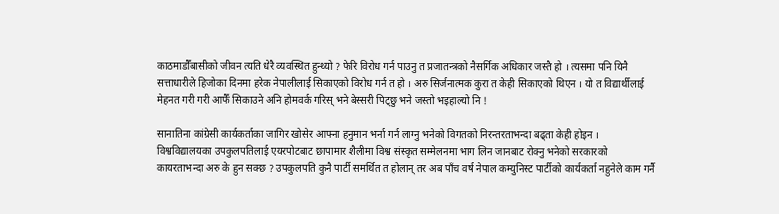काठमाडौँबासीको जीवन त्यति धेरै व्यवस्थित हुन्थ्यो ? फेरि विरोध गर्न पाउनु त प्रजातन्त्रको नैसर्गिक अधिकार जस्तै हो । त्यसमा पनि यिनै सत्ताधारीले हिजोका दिनमा हरेक नेपालीलाई सिकाएको विरोध गर्न त हो । अरु सिर्जनात्मक कुरा त केही सिकाएको थिएन । यो त विद्यार्थीलाई मेहनत गरी गरी आफैँ सिकाउने अनि होमवर्क गरिस् भने बेस्सरी पिट्छु भने जस्तो भइहाल्यो नि !

सानातिना कांग्रेसी कार्यकर्ताका जागिर खोसेर आफ्ना हनुमान भर्ना गर्न लाग्नु भनेको विगतको निरन्तरताभन्दा बढ्ता केही होइन । विश्वविद्यालयका उपकुलपतिलाई एयरपोटबाट छापामार शैलीमा विश्व संस्कृत सम्मेलनमा भाग लिन जानबाट रोक्नु भनेको सरकारको कायरताभन्दा अरु के हुन सक्छ ? उपकुलपति कुनै पार्टी समर्थित त होलान् तर अब पाँच वर्ष नेपाल कम्युनिस्ट पार्टीको कार्यकर्ता नहुनेले काम गर्नै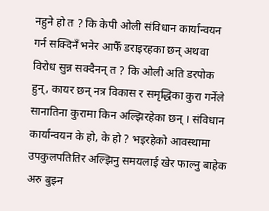नहुने हो त ? कि केपी ओली संविधान कार्यान्वयन गर्न सक्दिनँ भनेर आफैँ डराइरहका छन् अथवा विरोध सुन्न सक्दैनन् त ? कि ओली अति डरपोक हुन्, कायर छन् नत्र विकास र समृद्धिका कुरा गर्नेले सानातिना कुरामा किन अल्झिरहेका छन् । संविधान कार्यान्वयन के हो, के हो ? भइरहेको आवस्थामा उपकुलपतितिर अल्झिनु समयलाई खेर फाल्नु बाहेक अरु बुझ्न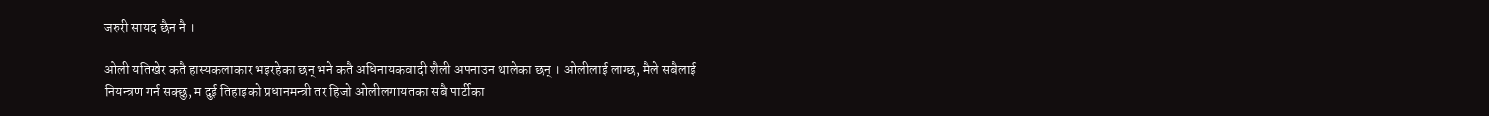जरुरी सायद छैन नै ।

ओली यतिखेर कतै हास्यकलाकार भइरहेका छन् भने कतै अधिनायकवादी शैली अपनाउन थालेका छन् । ओलीलाई लाग्छ, मैले सबैलाई नियन्त्रण गर्न सक्छु, म दुई तिहाइको प्रधानमन्त्री तर हिजो ओलीलगायतका सबै पार्टीका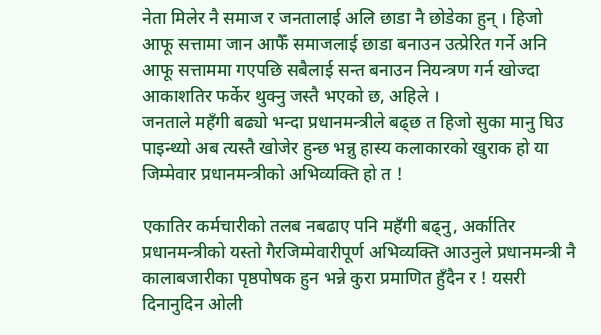नेता मिलेर नै समाज र जनतालाई अलि छाडा नै छोडेका हुन् । हिजो आफू सत्तामा जान आफैँ समाजलाई छाडा बनाउन उत्प्रेरित गर्ने अनि आफू सत्ताममा गएपछि सबैलाई सन्त बनाउन नियन्त्रण गर्न खोज्दा आकाशतिर फर्केर थुक्नु जस्तै भएको छ, अहिले ।
जनताले महँगी बढ्यो भन्दा प्रधानमन्त्रीले बढ्छ त हिजो सुका मानु घिउ पाइन्थ्यो अब त्यस्तै खोजेर हुन्छ भन्नु हास्य कलाकारको खुराक हो या जिम्मेवार प्रधानमन्त्रीको अभिव्यक्ति हो त !

एकातिर कर्मचारीको तलब नबढाए पनि महँगी बढ्नु, अर्कातिर प्रधानमन्त्रीको यस्तो गैरजिम्मेवारीपूर्ण अभिव्यक्ति आउनुले प्रधानमन्त्री नै कालाबजारीका पृष्ठपोषक हुन भन्ने कुरा प्रमाणित हुँदैन र ! यसरी दिनानुदिन ओली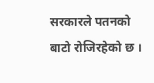सरकारले पतनको बाटो रोजिरहेको छ ।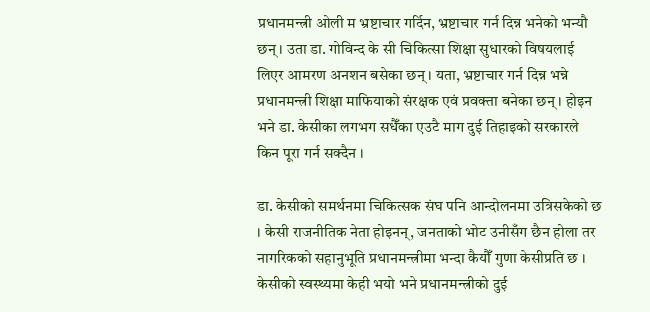प्रधानमन्त्री ओली म भ्रष्टाचार गर्दिन, भ्रष्टाचार गर्न दिन्न भनेको भन्यौ छन् । उता डा. गोविन्द के सी चिकित्सा शिक्षा सुधारको विषयलाई लिएर आमरण अनशन बसेका छन् । यता, भ्रष्टाचार गर्न दिन्न भन्ने प्रधानमन्त्री शिक्षा माफियाको संरक्षक एवं प्रवक्ता बनेका छन् । होइन भने डा. केसीका लगभग सधैँका एउटै माग दुई तिहाइको सरकारले किन पूरा गर्न सक्दैन ।

डा. केसीको समर्थनमा चिकित्सक संघ पनि आन्दोलनमा उत्रिसकेको छ । केसी राजनीतिक नेता होइनन्, जनताको भोट उनीसँग छैन होला तर नागरिकको सहानुभूति प्रधानमन्त्रीमा भन्दा कैयौँ गुणा केसीप्रति छ । केसीको स्वस्थ्यमा केही भयो भने प्रधानमन्त्रीको दुई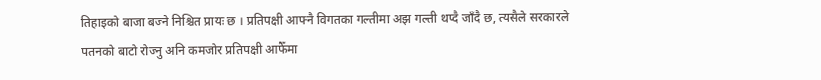तिहाइको बाजा बज्ने निश्चित प्रायः छ । प्रतिपक्षी आफ्नै विगतका गल्तीमा अझ गल्ती थप्दै जाँदै छ, त्यसैले सरकारले पतनको बाटो रोज्नु अनि कमजोर प्रतिपक्षी आफैँमा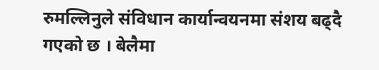रुमल्लिनुले संविधान कार्यान्वयनमा संशय बढ्दै गएको छ । बेलैमा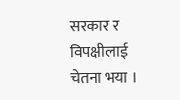सरकार र विपक्षीलाई चेतना भया ।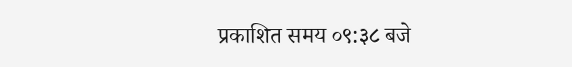प्रकाशित समय ०९:३८ बजे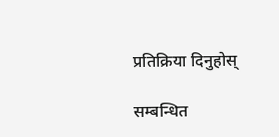प्रतिक्रिया दिनुहोस्

सम्बन्धित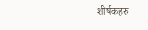शीर्षकहरु